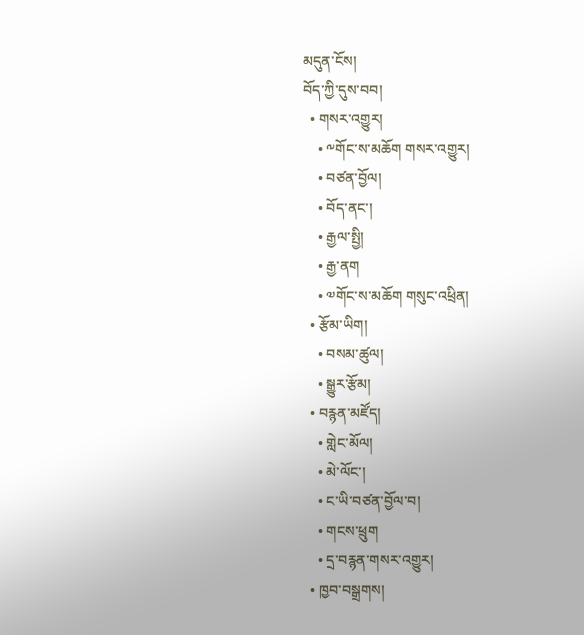མདུན་ངོས།
བོད་ཀྱི་དུས་བབ།
  • གསར་འགྱུར།
    • ༸གོང་ས་མཆོག གསར་འགྱུར།
    • བཙན་བྱོལ།
    • བོད་ནང་།
    • རྒྱལ་སྤྱི།
    • རྒྱ་ནག
    • ༧གོང་ས་མཆོག གསུང་འཕྲིན།
  • རྩོམ་ཡིག།
    • བསམ་ཚུལ།
    • སྒྱུར་རྩོམ།
  • བརྙན་མཛོད།
    • གླེང་མོལ།
    • མེ་ལོང་།
    • ང་ཡི་བཙན་བྱོལ་བ།
    • གངས་ཕྲུག
    • དྲ་བརྙན་གསར་འགྱུར།
  • ཁྱབ་བསྒྲགས།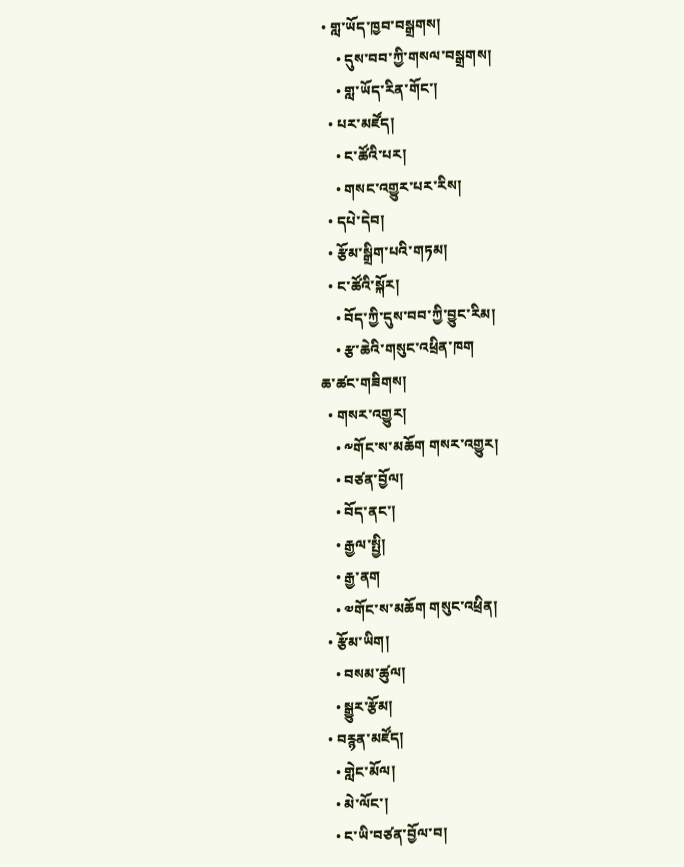• གླ་ཡོད་ཁྱབ་བསྒྲགས།
    • དུས་བབ་ཀྱི་གསལ་བསྒྲགས།
    • གླ་ཡོད་རིན་གོང་།
  • པར་མཛོད།
    • ང་ཚོའི་པར།
    • གསང་འགྱུར་པར་རིས།
  • དཔེ་དེབ།
  • རྩོམ་སྒྲིག་པའི་གཏམ།
  • ང་ཚོའི་སྐོར།
    • བོད་ཀྱི་དུས་བབ་ཀྱི་བྱུང་རིམ།
    • རྩ་ཆེའི་གསུང་འཕྲིན་ཁག
ཆ་ཚང་གཟིགས།
  • གསར་འགྱུར།
    • ༸གོང་ས་མཆོག གསར་འགྱུར།
    • བཙན་བྱོལ།
    • བོད་ནང་།
    • རྒྱལ་སྤྱི།
    • རྒྱ་ནག
    • ༧གོང་ས་མཆོག གསུང་འཕྲིན།
  • རྩོམ་ཡིག།
    • བསམ་ཚུལ།
    • སྒྱུར་རྩོམ།
  • བརྙན་མཛོད།
    • གླེང་མོལ།
    • མེ་ལོང་།
    • ང་ཡི་བཙན་བྱོལ་བ།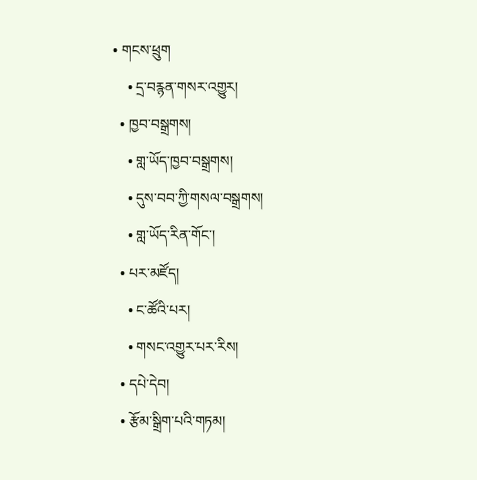• གངས་ཕྲུག
    • དྲ་བརྙན་གསར་འགྱུར།
  • ཁྱབ་བསྒྲགས།
    • གླ་ཡོད་ཁྱབ་བསྒྲགས།
    • དུས་བབ་ཀྱི་གསལ་བསྒྲགས།
    • གླ་ཡོད་རིན་གོང་།
  • པར་མཛོད།
    • ང་ཚོའི་པར།
    • གསང་འགྱུར་པར་རིས།
  • དཔེ་དེབ།
  • རྩོམ་སྒྲིག་པའི་གཏམ།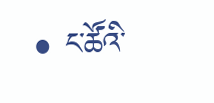• ང་ཚོའི་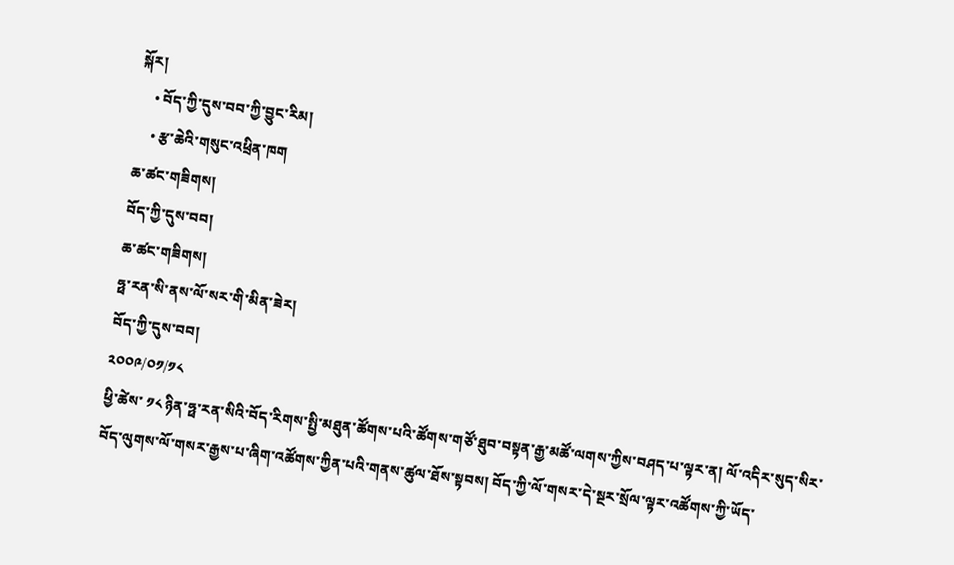སྐོར།
    • བོད་ཀྱི་དུས་བབ་ཀྱི་བྱུང་རིམ།
    • རྩ་ཆེའི་གསུང་འཕྲིན་ཁག
ཆ་ཚང་གཟིགས།
བོད་ཀྱི་དུས་བབ།
ཆ་ཚང་གཟིགས།
ཧྥ་རན་སི་ནས་ལོ་སར་གི་མིན་ཟེར།
བོད་ཀྱི་དུས་བབ།
༢༠༠༩/༠༡/༡༨
ཕྱི་ཚེས་ ༡༨ ཉིན་ཧྥ་རན་སིའི་བོད་རིགས་སྤྱི་མཐུན་ཚོགས་པའི་ཚོགས་གཙོ་ཐུབ་བསྟན་རྒྱ་མཚོ་ལགས་ཀྱིས་བཤད་པ་ལྟར་ན། ལོ་འདིར་སུད་སིར་བོད་ལུགས་ལོ་གསར་རྒྱས་པ་ཞིག་འཚོགས་ཀྱིན་པའི་གནས་ཚུལ་ཐོས་སྟབས། བོད་ཀྱི་ལོ་གསར་དེ་སྔར་སྲོལ་ལྟར་འཚོགས་ཀྱི་ཡོད་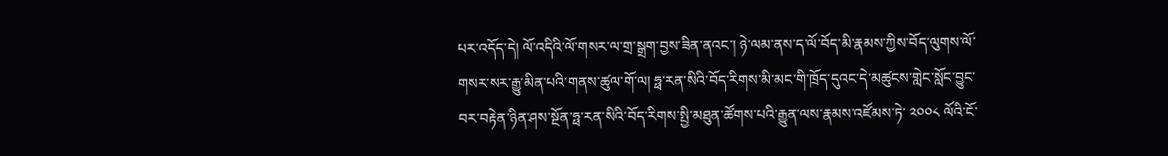པར་འདོད་དེ། ལོ་འདིའི་ལོ་གསར་ལ་གྲ་སྒྲག་བྱས་ཟིན་ནའང་། ཉེ་ལམ་ནས་ད་ལོ་བོད་མི་རྣམས་ཀྱིས་བོད་ལུགས་ལོ་གསར་སར་རྒྱུ་མིན་པའི་གནས་ཚུལ་གོ་ལ། ཧྥ་རན་སིའི་བོད་རིགས་མི་མང་གི་ཁྲོད་དུའང་དེ་མཚུངས་གླེང་སློང་བྱུང་བར་བརྟེན་ཉིན་ཤས་སྔོན་ཧྥ་རན་སིའི་བོད་རིགས་སྤྱི་མཐུན་ཚོགས་པའི་རྒྱུན་ལས་རྣམས་འཛོམས་ཏེ་ ༢༠༠༨ ལོའི་ངོ་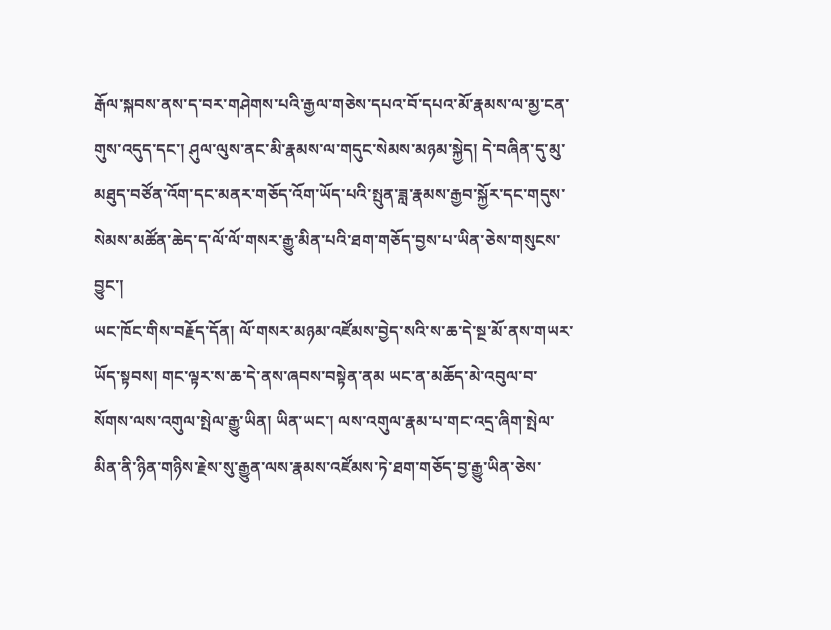རྒོལ་སྐབས་ནས་ད་བར་གཤེགས་པའི་རྒྱལ་གཅེས་དཔའ་བོ་དཔའ་མོ་རྣམས་ལ་མྱ་ངན་གུས་འདུད་དང་། ཤུལ་ལུས་ནང་མི་རྣམས་ལ་གདུང་སེམས་མཉམ་སྐྱེད། དེ་བཞིན་དུ་མུ་མཐུད་བཙོན་འོག་དང་མནར་གཅོད་འོག་ཡོད་པའི་སྤུན་ཟླ་རྣམས་རྒྱབ་སྐྱོར་དང་གདུས་སེམས་མཚོན་ཆེད་ད་ལོ་ལོ་གསར་རྒྱུ་མིན་པའི་ཐག་གཅོད་བྱས་པ་ཡིན་ཅེས་གསུངས་བྱུང་།
ཡང་ཁོང་གིས་བརྗོད་དོན། ལོ་གསར་མཉམ་འཛོམས་བྱེད་སའི་ས་ཆ་དེ་སྔ་མོ་ནས་གཡར་ཡོད་སྟབས། གང་ལྟར་ས་ཆ་དེ་ནས་ཞབས་བསྟེན་ནམ ཡང་ན་མཆོད་མེ་འབུལ་བ་སོགས་ལས་འགུལ་སྤེལ་རྒྱུ་ཡིན། ཡིན་ཡང་། ལས་འགུལ་རྣམ་པ་གང་འདྲ་ཞིག་སྤེལ་མིན་ནི་ཉིན་གཉིས་རྗེས་སུ་རྒྱུན་ལས་རྣམས་འཛོམས་ཏེ་ཐག་གཅོད་བྱ་རྒྱུ་ཡིན་ཅེས་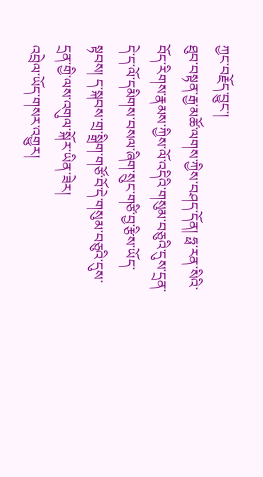ཀྱང་བརྗོད་བྱུང་།
ཐུབ་བསྟན་རྒྱ་མཚོ་ལགས་ཀྱིས་བཤད་དོན། ཧྥ་རན་སིའི་བོད་རིགས་རྣམས་ཀྱིས་ལོ་འདིའི་གསུམ་བཅུའི་དུས་དྲན་དེ་ད་ལོ་དམིགས་བསལ་ཞིག་སྲུང་གཙི་བྱ་རྩིས་ཡོད་སྟབས། ད་སྐབས་གྲ་སྒྲིག་གཙོ་བོ་དེ་གསུམ་བཅུའི་དུས་དྲན་གྱི་ལས་འགུལ་སྐོར་ཡིན་ཟེར།
འབྲེལ་ཡོད་གསར་འགྱུར།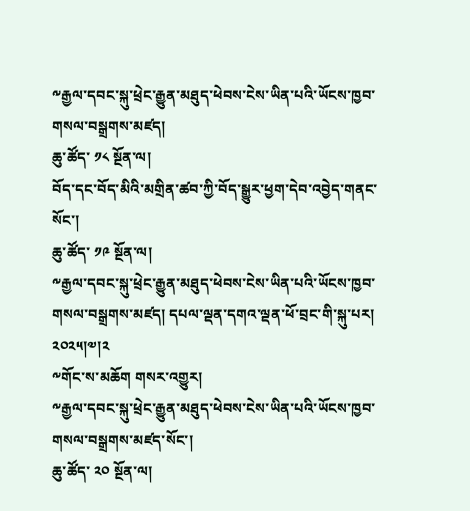༸རྒྱལ་དབང་སྐུ་ཕྲེང་རྒྱུན་མཐུད་ཕེབས་ངེས་ཡིན་པའི་ཡོངས་ཁྱབ་གསལ་བསྒྲགས་མཛད།
ཆུ་ཚོད་ ༡༨ སྔོན་ལ།
བོད་དང་བོད་མིའི་མགྲིན་ཚབ་ཀྱི་བོད་སྒྱུར་ཕྱག་དེབ་འབྱེད་གནང་སོང་།
ཆུ་ཚོད་ ༡༩ སྔོན་ལ།
༸རྒྱལ་དབང་སྐུ་ཕྲེང་རྒྱུན་མཐུད་ཕེབས་ངེས་ཡིན་པའི་ཡོངས་ཁྱབ་གསལ་བསྒྲགས་མཛད། དཔལ་ལྡན་དགའ་ལྡན་ཕོ་བྲང་གི་སྐུ་པར། ༢༠༢༥།༧།༢
༸གོང་ས་མཆོག གསར་འགྱུར།
༸རྒྱལ་དབང་སྐུ་ཕྲེང་རྒྱུན་མཐུད་ཕེབས་ངེས་ཡིན་པའི་ཡོངས་ཁྱབ་གསལ་བསྒྲགས་མཛད་སོང་།
ཆུ་ཚོད་ ༢༠ སྔོན་ལ།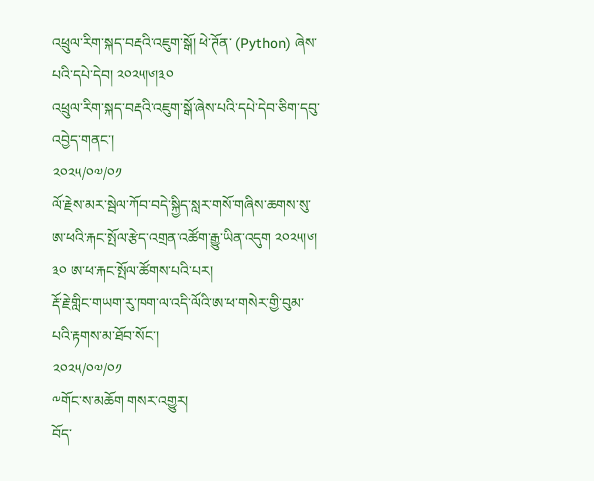འཕྲུལ་རིག་སྐད་བརྡའི་འཇུག་སྒོ། ཕེ་ཊོན་ (Python) ཞེས་པའི་དཔེ་དེབ། ༢༠༢༥།༦།༣༠
འཕྲུལ་རིག་སྐད་བརྡའི་འཇུག་སྒོ་ཞེས་པའི་དཔེ་དེབ་ཅིག་དབུ་འབྱེད་གནང་།
༢༠༢༥/༠༧/༠༡
ལོ་རྗེས་མར་སྦེལ་ཀོབ་བདེ་སྐྱིད་སླར་གསོ་གཞིས་ཆགས་སུ་ཨ་ཕའི་རྐང་སྤོལ་རྩེད་འགྲན་འཚོག་རྒྱུ་ཡིན་འདུག ༢༠༢༥།༦། ༣༠ ཨ་ཕ་རྐང་སྤོལ་ཚོགས་པའི་པར།
རྡོ་རྗེ་གླིང་གཡག་རུ་ཁག་ལ་འདི་ལོའི་ཨ་ཕ་གསེར་གྱི་བུམ་པའི་རྟགས་མ་ཐོབ་སོང་།
༢༠༢༥/༠༧/༠༡
༸གོང་ས་མཆོག གསར་འགྱུར།
བོད་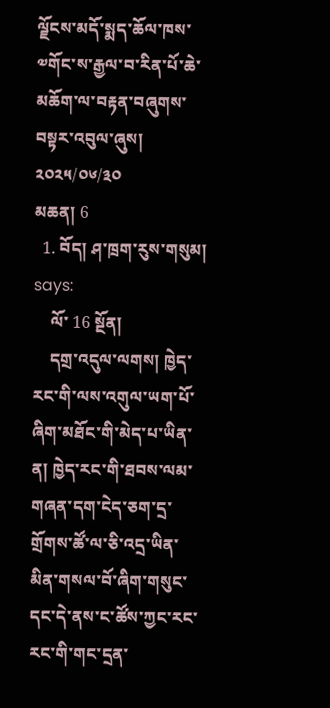ལྗོངས་མདོ་སྨད་ཆོལ་ཁས་༧གོང་ས་རྒྱལ་བ་རིན་པོ་ཆེ་མཆོག་ལ་བརྟན་བཞུགས་བསྟར་འབུལ་ཞུས།
༢༠༢༥/༠༦/༣༠
མཆན། 6
  1. བོད། ཤ་ཁྲག་རུས་གསུམ། says:
    ལོ་ 16 སྔོན།
    དགྲ་འདུལ་ལགས། ཁྱེད་རང་གི་ལས་འགུལ་ཡག་པོ་ཞིག་མཐོང་གི་མེད་པ་ཡིན་ན། ཁྱེད་རང་གི་ཐབས་ལམ་གཞན་དག་ངེད་ཅག་དྲ་གྲོགས་ཚོ་ལ་ཅི་འདྲ་ཡིན་མིན་གསལ་བོ་ཞིག་གསུང་དང་དེ་ནས་ང་ཚོས་ཀྱང་རང་རང་གི་གང་དྲན་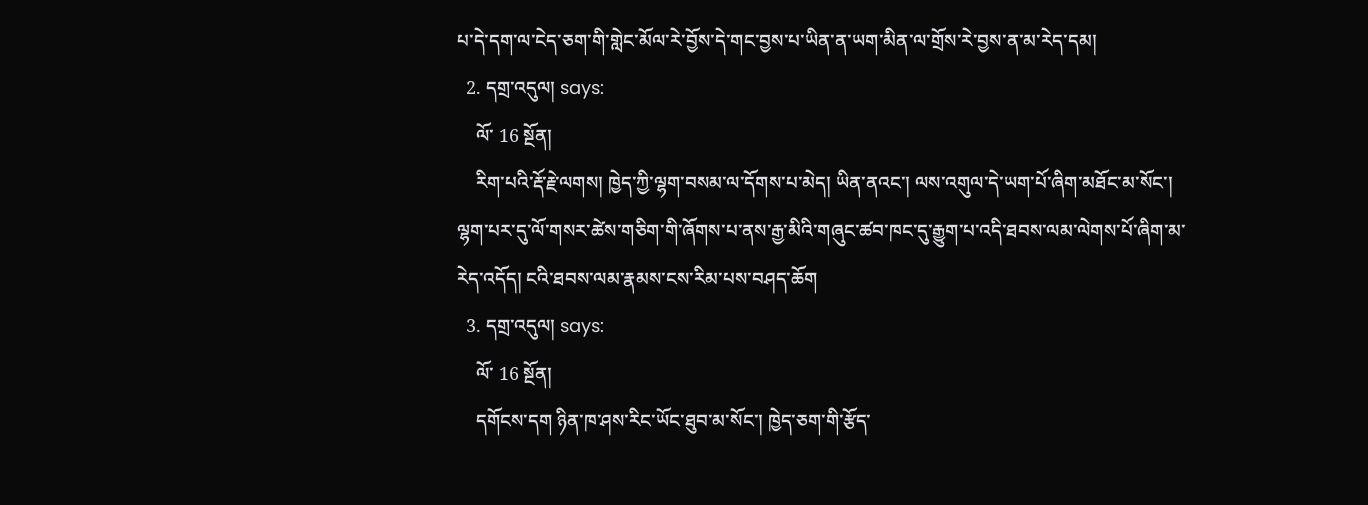པ་དེ་དག་ལ་ངེད་ཅག་གི་གླེང་མོལ་རེ་བྱོས་དེ་གང་བྱས་པ་ཡིན་ན་ཡག་མིན་ལ་གྲོས་རེ་བྱས་ན་མ་རེད་དམ།
  2. དགྲ་འདུལ། says:
    ལོ་ 16 སྔོན།
    རིག་པའི་རྡོ་རྗེ་ལགས། ཁྱེད་ཀྱི་ལྷག་བསམ་ལ་དོགས་པ་མེད། ཡིན་ནའང་། ལས་འགུལ་དེ་ཡག་པོ་ཞིག་མཐོང་མ་སོང་། ལྷག་པར་དུ་ལོ་གསར་ཚེས་གཅིག་གི་ཞོགས་པ་ནས་རྒྱ་མིའི་གཞུང་ཚབ་ཁང་དུ་རྒྱུག་པ་འདི་ཐབས་ལམ་ལེགས་པོ་ཞིག་མ་རེད་འདོད། ངའི་ཐབས་ལམ་རྣམས་ངས་རིམ་པས་བཤད་ཆོག
  3. དགྲ་འདུལ། says:
    ལོ་ 16 སྔོན།
    དགོངས་དག ཉིན་ཁ་ཤས་རིང་ཡོང་ཐུབ་མ་སོང་། ཁྱེད་ཅག་གི་རྩོད་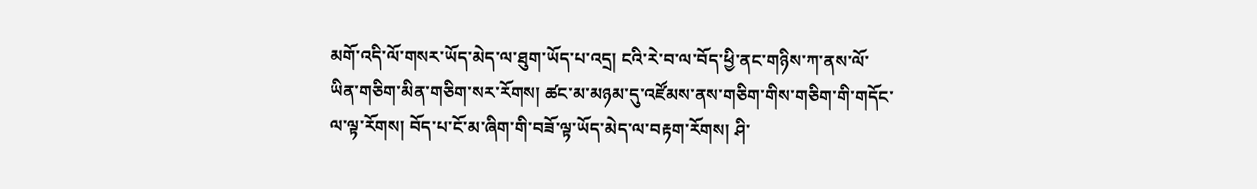མགོ་འདི་ལོ་གསར་ཡོད་མེད་ལ་ཐུག་ཡོད་པ་འདྲ། ངའི་རེ་བ་ལ་བོད་ཕྱི་ནང་གཉིས་ཀ་ནས་ལོ་ཡིན་གཅིག་མིན་གཅིག་སར་རོགས། ཚང་མ་མཉམ་དུ་འཛོམས་ནས་གཅིག་གིས་གཅིག་གི་གདོང་ལ་ལྟ་རོགས། བོད་པ་ངོ་མ་ཞིག་གི་བཟོ་ལྟ་ཡོད་མེད་ལ་བརྟག་རོགས། ཤི་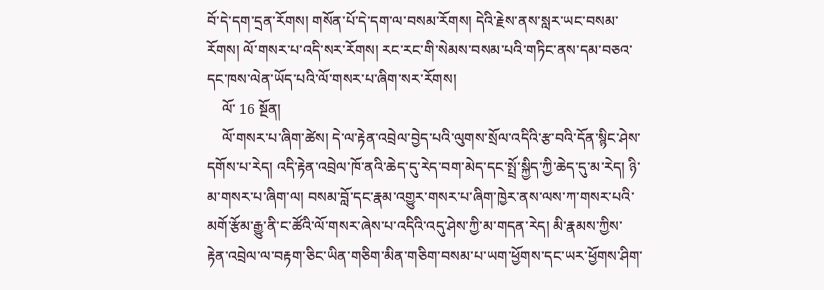བོ་དེ་དག་དྲན་རོགས། གསོན་པོ་དེ་དག་ལ་བསམ་རོགས། དེའི་རྗེས་ནས་སླར་ཡང་བསམ་རོགས། ལོ་གསར་པ་འདི་སར་རོགས། རང་རང་གི་སེམས་བསམ་པའི་གཏིང་ནས་དམ་བཅའ་དང་ཁས་ལེན་ཡོད་པའི་ལོ་གསར་པ་ཞིག་སར་རོགས།
    ལོ་ 16 སྔོན།
    ལོ་གསར་པ་ཞིག་ཚེས། དེ་ལ་རྟེན་འབྲེལ་བྱེད་པའི་ལུགས་སྲོལ་འདིའི་རྩ་བའི་དོན་སྙིང་ཤེས་དགོས་པ་རེད། འདི་རྟེན་འབྲེལ་ཁོ་ནའི་ཆེད་དུ་རེད་བག་མེད་དང་སྤྲོ་སྐྱིད་ཀྱི་ཆེད་དུ་མ་རེད། ཉི་མ་གསར་པ་ཞིག་ལ། བསམ་བློ་དང་རྣམ་འགྱུར་གསར་པ་ཞིག་ཁྱེར་ནས་ལས་ཀ་གསར་པའི་མགོ་རྩོམ་རྒྱུ་ནི་ང་ཚོའི་ལོ་གསར་ཞེས་པ་འདིའི་འདུ་ཤེས་ཀྱི་མ་གདན་རེད། མི་རྣམས་ཀྱིས་རྟེན་འབྲེལ་ལ་བརྟག་ཅིང་ཡིན་གཅིག་མིན་གཅིག་བསམ་པ་ཡག་ཕྱོགས་དང་ཡར་ཕྱོགས་ཤིག་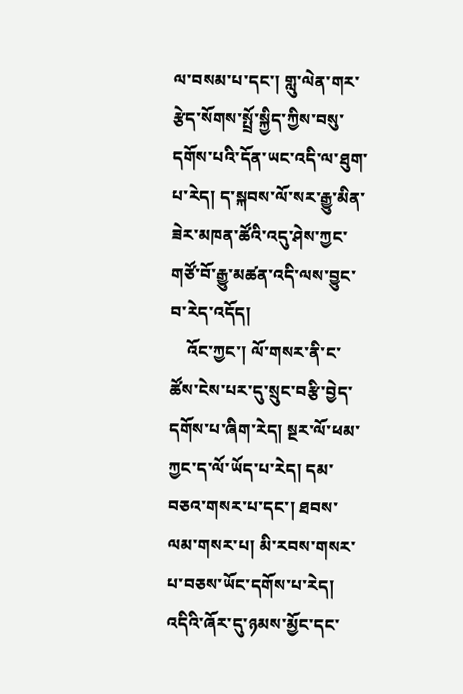ལ་བསམ་པ་དང་། གླུ་ལེན་གར་རྩེད་སོགས་སྤྲོ་སྐྱིད་ཀྱིས་བསུ་དགོས་པའི་དོན་ཡང་འདི་ལ་ཐུག་པ་རེད། ད་སྐབས་ལོ་སར་རྒྱུ་མིན་ཟེར་མཁན་ཚོའི་འདུ་ཤེས་ཀྱང་གཙོ་བོ་རྒྱུ་མཚན་འདི་ལས་བྱུང་བ་རེད་འདོད།
    འོང་ཀྱང་། ལོ་གསར་ནི་ང་ཚོས་ངེས་པར་དུ་སྲུང་བརྩི་བྱེད་དགོས་པ་ཞིག་རེད། སྔར་ལོ་ཕམ་ཀྱང་ད་ལོ་ཡོད་པ་རེད། དམ་བཅའ་གསར་པ་དང་། ཐབས་ལམ་གསར་པ། མི་རབས་གསར་པ་བཅས་ཡོང་དགོས་པ་རེད། འདིའི་ཞོར་དུ་ཉམས་མྱོང་དང་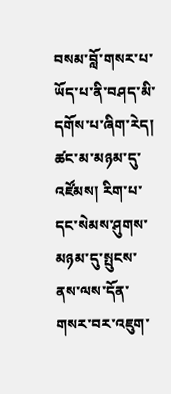བསམ་བློ་གསར་པ་ཡོད་པ་ནི་བཤད་མི་དགོས་པ་ཞིག་རེད། ཚང་མ་མཉམ་དུ་འཛོམས། རིག་པ་དང་སེམས་ཤུགས་མཉམ་དུ་སྤུངས་ནས་ལས་དོན་གསར་བར་འཇུག་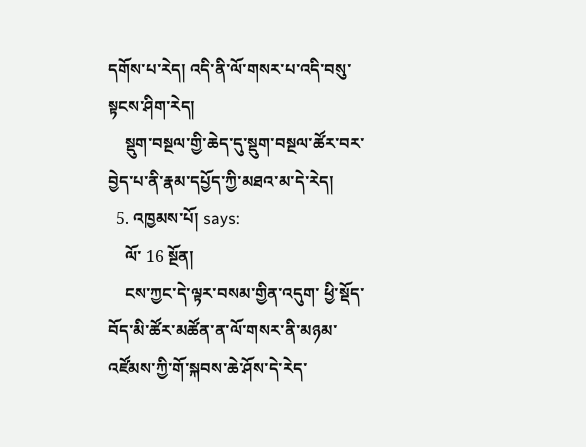དགོས་པ་རེད། འདི་ནི་ལོ་གསར་པ་འདི་བསུ་སྟངས་ཤིག་རེད།
    སྡུག་བསྔལ་གྱི་ཆེད་དུ་སྡུག་བསྔལ་ཚོར་བར་བྱེད་པ་ནི་རྣམ་དཔྱོད་ཀྱི་མཐའ་མ་དེ་རེད།
  5. འཁྱམས་པོ། says:
    ལོ་ 16 སྔོན།
    ངས་ཀྱང་དེ་ལྟར་བསམ་གྱིན་འདུག་ ཕྱི་སྡོད་བོད་མི་ཚོར་མཚོན་ན་ལོ་གསར་ནི་མཉམ་འཛོམས་ཀྱི་གོ་སྐབས་ཆེ་ཤོས་དེ་རེད་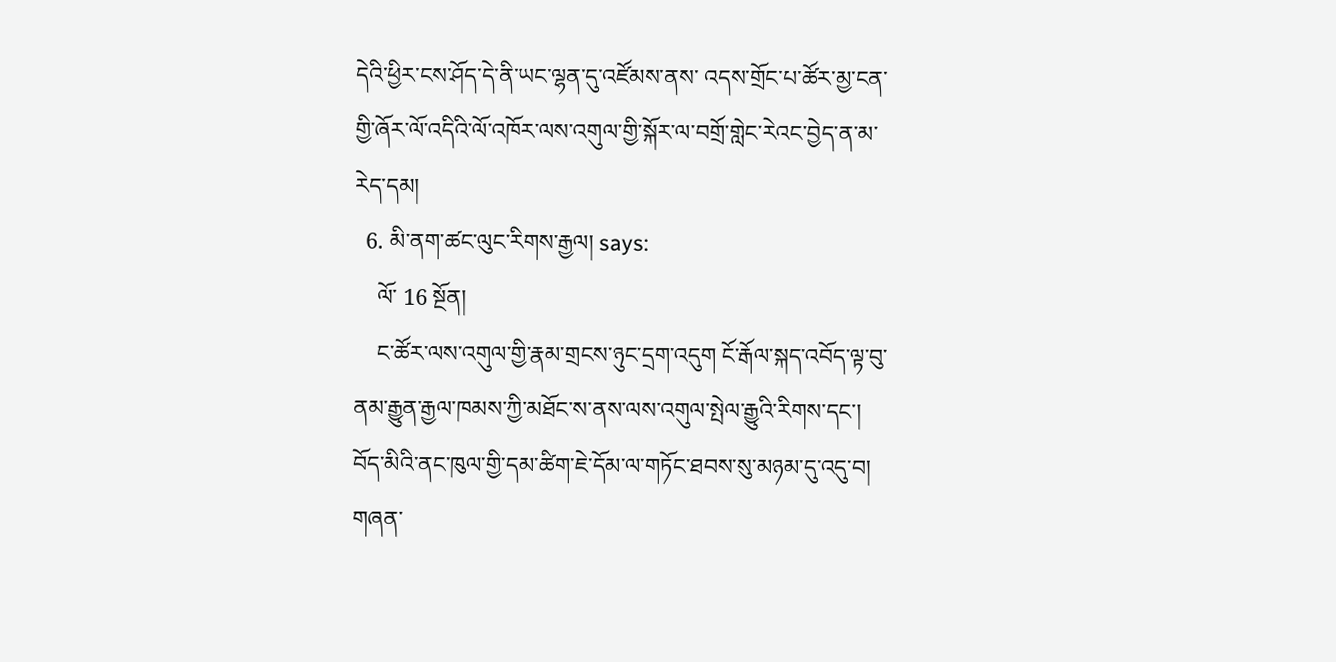དེའི་ཕྱིར་ངས་ཤོད་དེ་ནི་ཡང་ལྷན་དུ་འཛོམས་ནས་ འདས་གྲོང་པ་ཚོར་མྱ་ངན་གྱི་ཞོར་ལོ་འདིའི་ལོ་འཁོར་ལས་འགུལ་གྱི་སྐོར་ལ་བགྲོ་གླེང་རེའང་བྱེད་ན་མ་རེད་དམ།
  6. མི་ནག་ཚང་ལུང་རིགས་རྒྱལ། says:
    ལོ་ 16 སྔོན།
    ང་ཚོར་ལས་འགུལ་གྱི་རྣམ་གྲངས་ཉུང་དྲག་འདུག ངོ་རྒོལ་སྐད་འབོད་ལྟ་བུ་ནམ་རྒྱུན་རྒྱལ་ཁམས་ཀྱི་མཐོང་ས་ནས་ལས་འགུལ་སྤེལ་རྒྱུའི་རིགས་དང་། བོད་མིའི་ནང་ཁུལ་གྱི་དམ་ཚིག་ཇེ་དོམ་ལ་གཏོང་ཐབས་སུ་མཉམ་དུ་འདུ་བ། གཞན་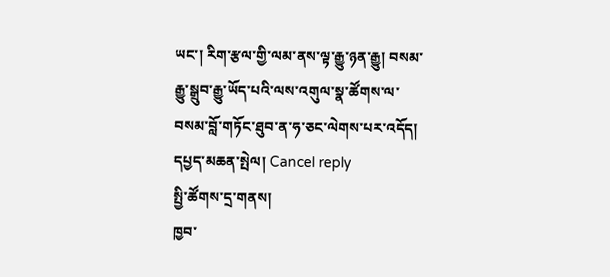ཡང་། རིག་རྩལ་གྱི་ལམ་ནས་ལྟ་རྒྱུ་ཉན་རྒྱུ། བསམ་རྒྱུ་སྒྲུབ་རྒྱུ་ཡོད་པའི་ལས་འགུལ་སྣ་ཚོགས་ལ་བསམ་བློ་གཏོང་ཐུབ་ན་ཧ་ཅང་ལེགས་པར་འདོད།
དཔྱད་མཆན་སྤེལ། Cancel reply
སྤྱི་ཚོགས་དྲ་གནས།
ཁྱབ་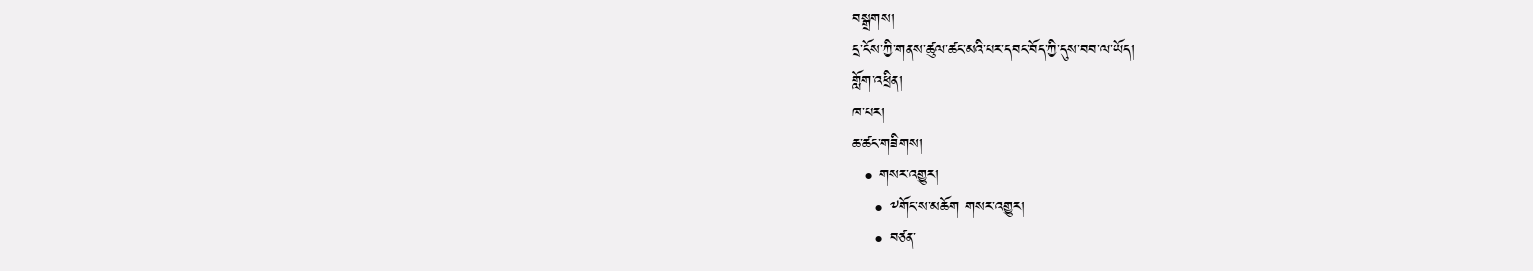བསྒྲགས།
དྲ་ངོས་ཀྱི་གནས་ཚུལ་ཚང་མའི་པར་དབང་བོད་ཀྱི་དུས་བབ་ལ་ཡོད།
གློག་འཕྲིན།
ཁ་པར།
ཆ་ཚང་གཟིགས།
  • གསར་འགྱུར།
    • ༸གོང་ས་མཆོག གསར་འགྱུར།
    • བཙན་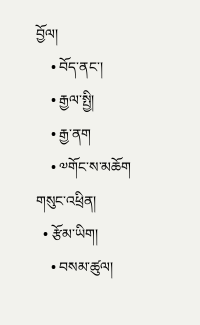བྱོལ།
    • བོད་ནང་།
    • རྒྱལ་སྤྱི།
    • རྒྱ་ནག
    • ༧གོང་ས་མཆོག གསུང་འཕྲིན།
  • རྩོམ་ཡིག།
    • བསམ་ཚུལ།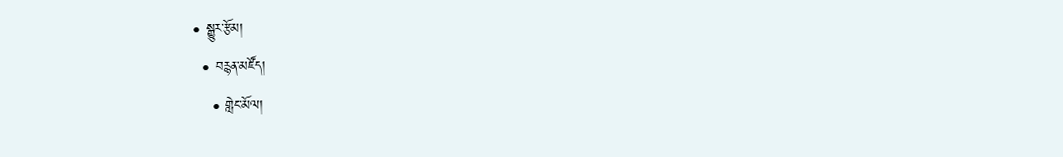• སྒྱུར་རྩོམ།
  • བརྙན་མཛོད།
    • གླེང་མོལ།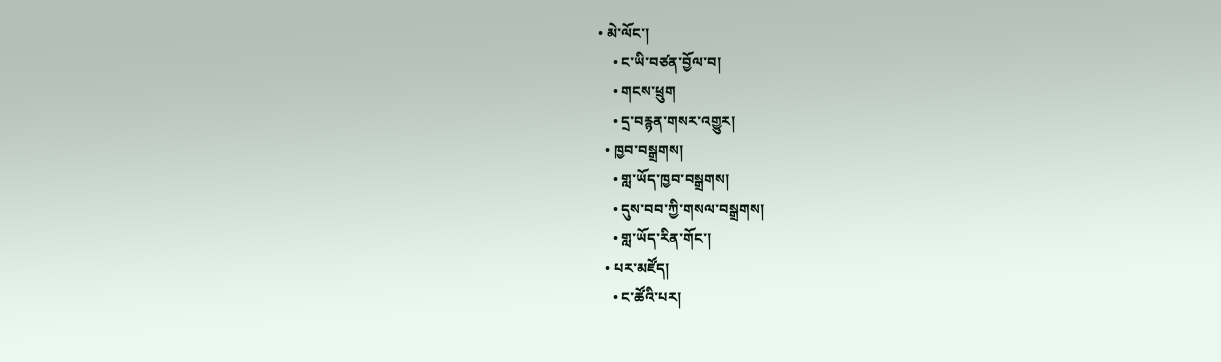• མེ་ལོང་།
    • ང་ཡི་བཙན་བྱོལ་བ།
    • གངས་ཕྲུག
    • དྲ་བརྙན་གསར་འགྱུར།
  • ཁྱབ་བསྒྲགས།
    • གླ་ཡོད་ཁྱབ་བསྒྲགས།
    • དུས་བབ་ཀྱི་གསལ་བསྒྲགས།
    • གླ་ཡོད་རིན་གོང་།
  • པར་མཛོད།
    • ང་ཚོའི་པར།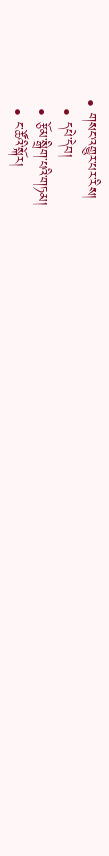• གསང་འགྱུར་པར་རིས།
  • དཔེ་དེབ།
  • རྩོམ་སྒྲིག་པའི་གཏམ།
  • ང་ཚོའི་སྐོར།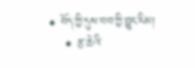• བོད་ཀྱི་དུས་བབ་ཀྱི་བྱུང་རིམ།
    • རྩ་ཆེའི་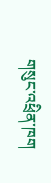གསུང་འཕྲིན་ཁག